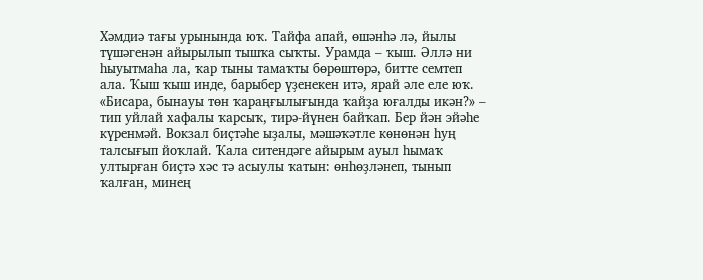Хәмдиә тағы урынында юҡ. Тайфа апай, өшәнһә лә, йылы түшәгенән айырылып тышҡа сыҡты. Урамда – ҡыш. Әллә ни һыуытмаһа ла, ҡар тыны тамаҡты бөрөштөрә, битте семтеп ала. Ҡыш ҡыш инде, барыбер үҙенекен итә, ярай әле еле юҡ. «Бисара, бынауы төн ҡараңғылығында ҡайҙа юғалды икән?» – тип уйлай хафалы ҡарсыҡ, тирә-йүнен байҡап. Бер йән эйәһе күренмәй. Вокзал биҫтәһе ыҙалы, мәшәҡәтле көнөнән һуң талсығып йоҡлай. Ҡала ситендәге айырым ауыл һымаҡ ултырған биҫтә хәс тә асыулы ҡатын: өнһөҙләнеп, тынып ҡалған, минең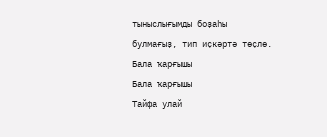тыныслығымды боҙаһы булмағыҙ, тип иҫкәртә төҫлө.
Бала ҡарғышы
Бала ҡарғышы
Тайфа улай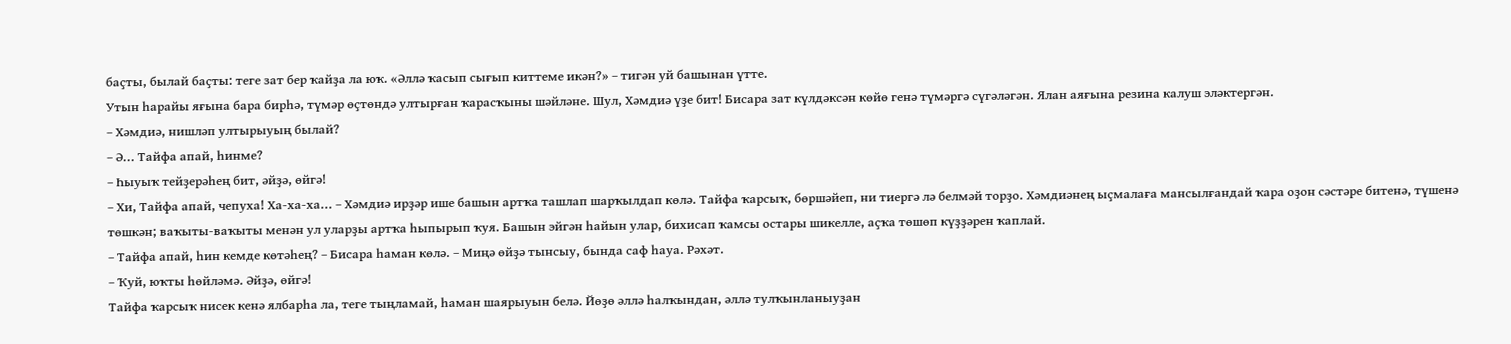баҫты, былай баҫты: теге зат бер ҡайҙа ла юҡ. «Әллә ҡасып сығып киттеме икән?» – тигән уй башынан үтте.
Утын һарайы яғына бара бирһә, түмәр өҫтөндә ултырған ҡарасҡыны шәйләне. Шул, Хәмдиә үҙе бит! Бисара зат күлдәксән көйө генә түмәргә сүгәләгән. Ялан аяғына резина калуш эләктергән.
– Хәмдиә, нишләп ултырыуың былай?
– Ә... Тайфа апай, һинме?
– Һыуыҡ тейҙерәһең бит, әйҙә, өйгә!
– Хи, Тайфа апай, чепуха! Ха-ха-ха... – Хәмдиә ирҙәр ише башын артҡа ташлап шарҡылдап көлә. Тайфа ҡарсыҡ, бөршәйеп, ни тиергә лә белмәй торҙо. Хәмдиәнең ыҫмалаға мансылғандай ҡара оҙон сәстәре битенә, түшенә төшкән; ваҡыты-ваҡыты менән ул уларҙы артҡа һыпырып ҡуя. Башын эйгән һайын улар, бихисап ҡамсы остары шикелле, аҫҡа төшөп күҙҙәрен ҡаплай.
– Тайфа апай, һин кемде көтәһең? – Бисара һаман көлә. – Миңә өйҙә тынсыу, бында саф һауа. Рәхәт.
– Ҡуй, юҡты һөйләмә. Әйҙә, өйгә!
Тайфа ҡарсыҡ нисек кенә ялбарһа ла, теге тыңламай, һаман шаярыуын белә. Йөҙө әллә һалҡындан, әллә тулҡынланыуҙан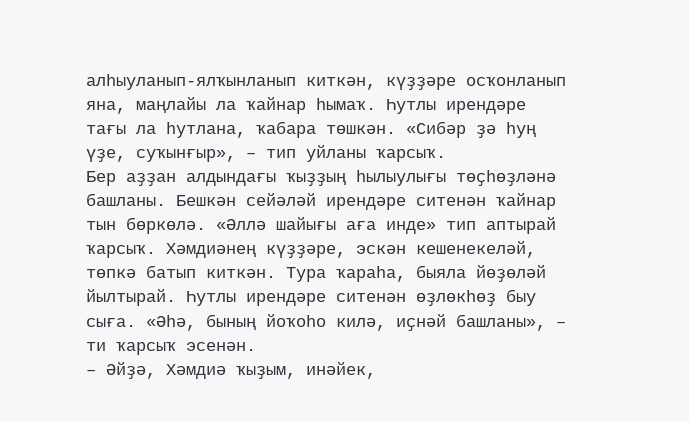алһыуланып-ялҡынланып киткән, күҙҙәре осҡонланып яна, маңлайы ла ҡайнар һымаҡ. Һутлы ирендәре тағы ла һутлана, ҡабара төшкән. «Сибәр ҙә һуң үҙе, суҡынғыр», – тип уйланы ҡарсыҡ.
Бер аҙҙан алдындағы ҡыҙҙың һылыулығы төҫһөҙләнә башланы. Бешкән сейәләй ирендәре ситенән ҡайнар тын бөркөлә. «Әллә шайығы аға инде» тип аптырай ҡарсыҡ. Хәмдиәнең күҙҙәре, эскән кешенекеләй, төпкә батып киткән. Тура ҡараһа, быяла йөҙөләй йылтырай. Һутлы ирендәре ситенән өҙлөкһөҙ быу сыға. «Әһә, бының йоҡоһо килә, иҫнәй башланы», – ти ҡарсыҡ эсенән.
– Әйҙә, Хәмдиә ҡыҙым, инәйек,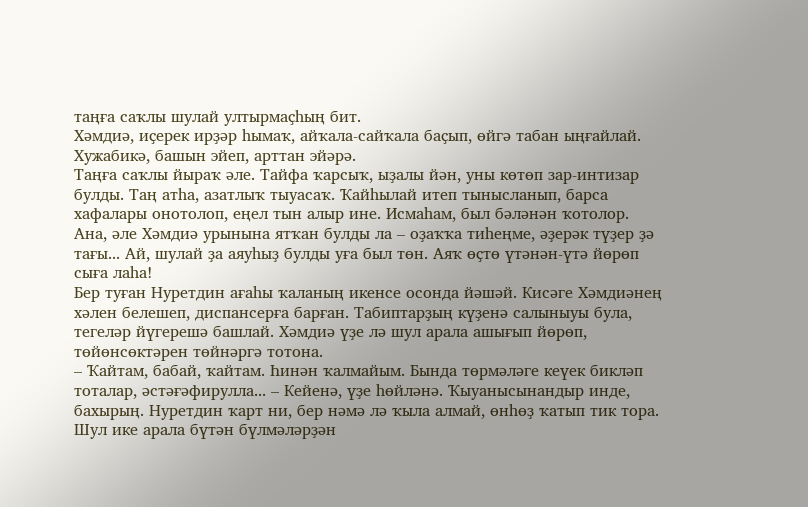таңға саҡлы шулай ултырмаҫһың бит.
Хәмдиә, иҫерек ирҙәр һымаҡ, айҡала-сайҡала баҫып, өйгә табан ыңғайлай. Хужабикә, башын эйеп, арттан эйәрә.
Таңға саҡлы йыраҡ әле. Тайфа ҡарсыҡ, ыҙалы йән, уны көтөп зар-интизар булды. Таң атһа, азатлыҡ тыуасаҡ. Ҡайһылай итеп тынысланып, барса хафалары онотолоп, еңел тын алыр ине. Исмаһам, был бәләнән ҡотолор.
Ана, әле Хәмдиә урынына ятҡан булды ла – оҙаҡҡа тиһеңме, әҙерәк түҙер ҙә тағы... Ай, шулай ҙа аяуһыҙ булды уға был төн. Аяҡ өҫтө үтәнән-үтә йөрөп сыға лаһа!
Бер туған Нуретдин ағаһы ҡаланың икенсе осонда йәшәй. Кисәге Хәмдиәнең хәлен белешеп, диспансерға барған. Табиптарҙың күҙенә салыныуы була, тегеләр йүгерешә башлай. Хәмдиә үҙе лә шул арала ашығып йөрөп, төйөнсөктәрен төйнәргә тотона.
– Ҡайтам, бабай, ҡайтам. Һинән ҡалмайым. Бында төрмәләге кеүек бикләп тоталар, әстәғәфирулла... – Кейенә, үҙе һөйләнә. Ҡыуанысынандыр инде, бахырың. Нуретдин ҡарт ни, бер нәмә лә ҡыла алмай, өнһөҙ ҡатып тик тора. Шул ике арала бүтән бүлмәләрҙән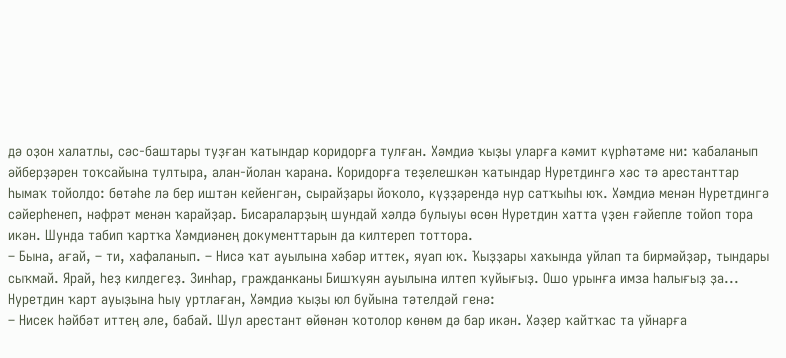дә оҙон халатлы, сәс-баштары туҙған ҡатындар коридорға тулған. Хәмдиә ҡыҙы уларға кәмит күрһәтәме ни: ҡабаланып әйберҙәрен тоҡсайына тултыра, алан-йолан ҡарана. Коридорға теҙелешкән ҡатындар Нуретдингә хәс тә арестанттар һымаҡ тойолдо: бөтәһе лә бер иштән кейенгән, сырайҙары йоҡоло, күҙҙәрендә нур сатҡыһы юҡ. Хәмдиә менән Нуретдингә сәйерһенеп, нәфрәт менән ҡарайҙар. Бисараларҙың шундай хәлдә булыуы өсөн Нуретдин хатта үҙен ғәйепле тойоп тора икән. Шунда табип ҡартҡа Хәмдиәнең документтарын да килтереп тоттора.
– Бына, ағай, – ти, хафаланып. – Нисә ҡат ауылына хәбәр иттек, яуап юҡ. Ҡыҙҙары хаҡында уйлап та бирмәйҙәр, тындары сыҡмай. Ярай, һеҙ килдегеҙ. Зинһар, гражданканы Бишҡуян ауылына илтеп ҡуйығыҙ. Ошо урынға имза һалығыҙ ҙа...
Нуретдин ҡарт ауыҙына һыу уртлаған, Хәмдиә ҡыҙы юл буйына тәтелдәй генә:
– Нисек һәйбәт иттең әле, бабай. Шул арестант өйөнән ҡотолор көнөм дә бар икән. Хәҙер ҡайтҡас та уйнарға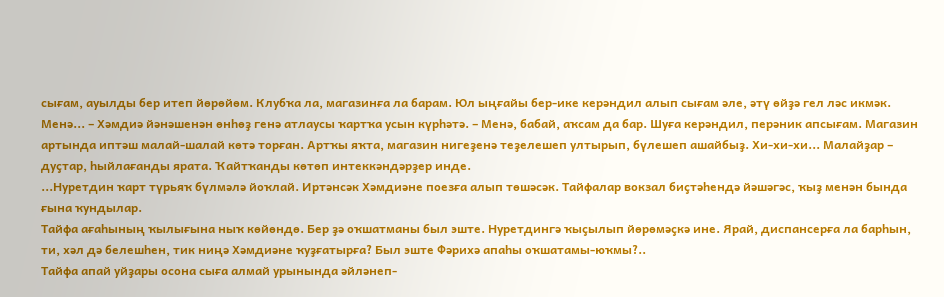сығам, ауылды бер итеп йөрөйөм. Клубҡа ла, магазинға ла барам. Юл ыңғайы бер-ике керәндил алып сығам әле, әтү өйҙә гел ләс икмәк. Менә... – Хәмдиә йәнәшенән өнһөҙ генә атлаусы ҡартҡа усын күрһәтә. – Менә, бабай, аҡсам да бар. Шуға керәндил, перәник апсығам. Магазин артында иптәш малай-шалай көтә торған. Артҡы яҡта, магазин нигеҙенә теҙелешеп ултырып, бүлешеп ашайбыҙ. Хи-хи-хи... Малайҙар – дуҫтар, һыйлағанды ярата. Ҡайтҡанды көтөп интеккәндәрҙер инде.
...Нуретдин ҡарт түрьяҡ бүлмәлә йоҡлай. Иртәнсәк Хәмдиәне поезға алып төшәсәк. Тайфалар вокзал биҫтәһендә йәшәгәс, ҡыҙ менән бында ғына ҡундылар.
Тайфа ағаһының ҡылығына ныҡ көйөндө. Бер ҙә оҡшатманы был эште. Нуретдингә ҡыҫылып йөрөмәҫкә ине. Ярай, диспансерға ла барһын, ти, хәл дә белешһен, тик ниңә Хәмдиәне ҡуҙғатырға? Был эште Фәрихә апаһы оҡшатамы-юҡмы?..
Тайфа апай уйҙары осона сыға алмай урынында әйләнеп-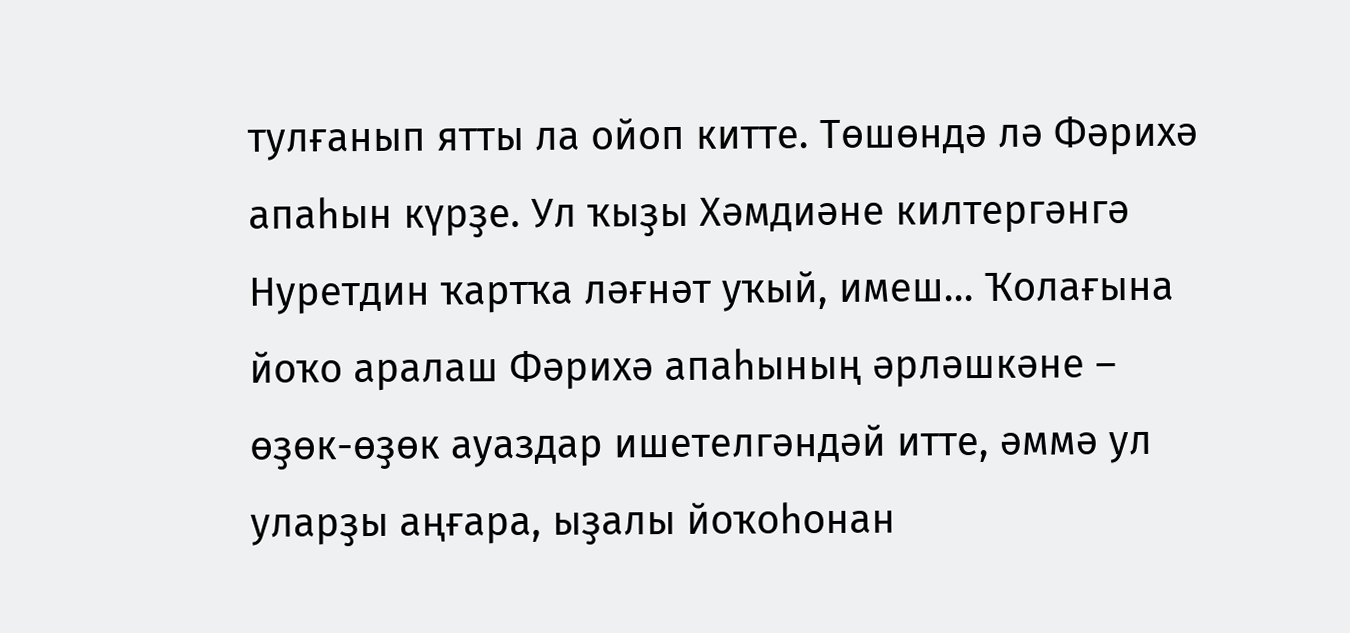тулғанып ятты ла ойоп китте. Төшөндә лә Фәрихә апаһын күрҙе. Ул ҡыҙы Хәмдиәне килтергәнгә Нуретдин ҡартҡа ләғнәт уҡый, имеш... Ҡолағына йоҡо аралаш Фәрихә апаһының әрләшкәне – өҙөк-өҙөк ауаздар ишетелгәндәй итте, әммә ул уларҙы аңғара, ыҙалы йоҡоһонан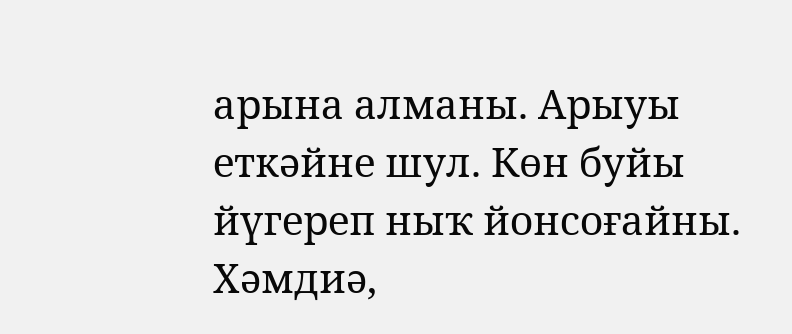арына алманы. Арыуы еткәйне шул. Көн буйы йүгереп ныҡ йонсоғайны.
Хәмдиә,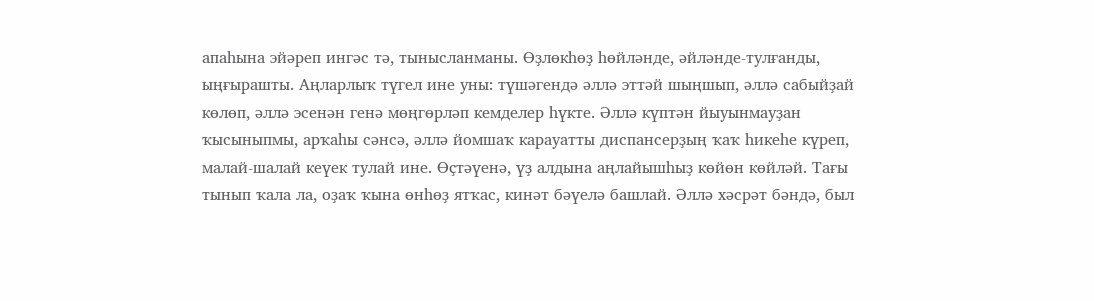апаһына эйәреп ингәс тә, тынысланманы. Өҙлөкһөҙ һөйләнде, әйләнде-тулғанды, ыңғырашты. Аңларлыҡ түгел ине уны: түшәгендә әллә эттәй шыңшып, әллә сабыйҙай көлөп, әллә эсенән генә мөңгөрләп кемделер һүкте. Әллә күптән йыуынмауҙан ҡысыныпмы, арҡаһы сәнсә, әллә йомшаҡ карауатты диспансерҙың ҡаҡ һикеһе күреп, малай-шалай кеүек тулай ине. Өҫтәүенә, үҙ алдына аңлайышһыҙ көйөн көйләй. Тағы тынып ҡала ла, оҙаҡ ҡына өнһөҙ ятҡас, кинәт бәүелә башлай. Әллә хәсрәт бәндә, был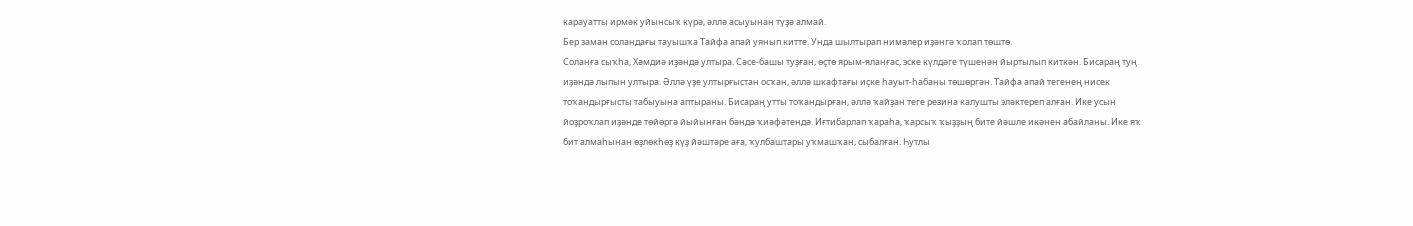карауатты ирмәк уйынсыҡ күрә, әллә асыуынан түҙә алмай.
Бер заман соландағы тауышҡа Тайфа апай уянып китте. Унда шылтырап нимәлер иҙәнгә ҡолап төштө.
Соланға сыҡһа, Хәмдиә иҙәндә ултыра. Сәсе-башы туҙған, өҫтө ярым-яланғас, эске күлдәге түшенән йыртылып киткән. Бисараң туң иҙәндә лыпын ултыра. Әллә үҙе ултырғыстан осҡан, әллә шкафтағы иҫке һауыт-һабаны төшөргән. Тайфа апай тегенең нисек тоҡандырғысты табыуына аптыраны. Бисараң утты тоҡандырған, әллә ҡайҙан теге резина калушты эләктереп алған. Ике усын йоҙроҡлап иҙәнде төйөргә йыйынған бәндә ҡиәфәтендә. Иғтибарлап ҡараһа, ҡарсыҡ ҡыҙҙың бите йәшле икәнен абайланы. Ике яҡ бит алмаһынан өҙлөкһөҙ күҙ йәштәре аға, ҡулбаштары уҡмашҡан, сыбалған. Һутлы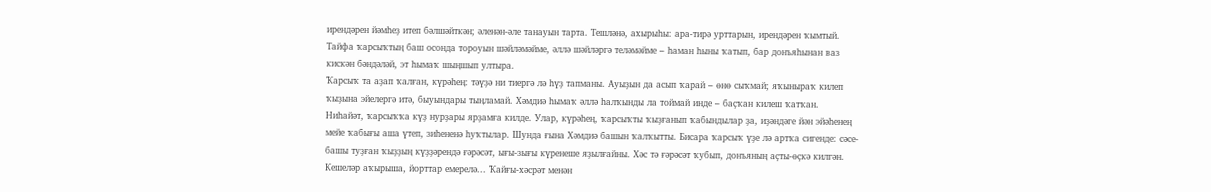ирендәрен йәмһеҙ итеп бәлшәйткән; әленән-әле танауын тарта. Тешләнә, ахырыһы: ара-тирә урттарын, ирендәрен ҡымтый. Тайфа ҡарсыҡтың баш осонда тороуын шәйләмәйме, әллә шәйләргә теләмәйме – һаман һыны ҡатып, бар донъяһынан ваз кискән бәндәләй, эт һымаҡ шыңшып ултыра.
Ҡарсыҡ та аҙап ҡалған, күрәһең: тәүҙә ни тиергә лә һүҙ тапманы. Ауыҙын да асып ҡарай – өнө сыҡмай; яҡыныраҡ килеп ҡыҙына эйелергә итә, быуындары тыңламай. Хәмдиә һымаҡ әллә һалҡынды ла тоймай инде – баҫҡан килеш ҡатҡан.
Ниһайәт, ҡарсыҡҡа күҙ нурҙары ярҙамға килде. Улар, күрәһең, ҡарсыҡты ҡыҙғанып ҡабындылар ҙа, иҙәндәге йән эйәһенең мейе ҡабығы аша үтеп, зиһененә һуҡтылар. Шунда ғына Хәмдиә башын ҡалҡытты. Бисара ҡарсыҡ үҙе лә артҡа сигенде: сәсе-башы туҙған ҡыҙҙың күҙҙәрендә ғәрәсәт, ығы-зығы күренеше яҙылғайны. Хәс тә ғәрәсәт ҡубып, донъяның аҫты-өҫкә килгән. Кешеләр аҡырыша, йорттар емерелә... Ҡайғы-хәсрәт менән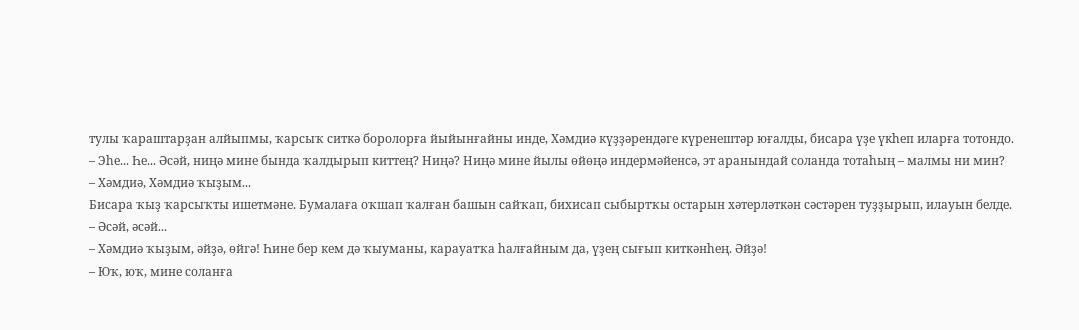тулы ҡараштарҙан алйыпмы, ҡарсыҡ ситкә боролорға йыйынғайны инде, Хәмдиә күҙҙәрендәге күренештәр юғалды, бисара үҙе үкһеп иларға тотондо.
– Эһе... Һе... Әсәй, ниңә мине бында ҡалдырып киттең? Ниңә? Ниңә мине йылы өйөңә индермәйенсә, эт аранындай соланда тотаһың – малмы ни мин?
– Хәмдиә, Хәмдиә ҡыҙым...
Бисара ҡыҙ ҡарсыҡты ишетмәне. Бумалаға оҡшап ҡалған башын сайҡап, бихисап сыбыртҡы остарын хәтерләткән сәстәрен туҙҙырып, илауын белде.
– Әсәй, әсәй...
– Хәмдиә ҡыҙым, әйҙә, өйгә! Һине бер кем дә ҡыуманы, карауатҡа һалғайным да, үҙең сығып киткәнһең. Әйҙә!
– Юҡ, юҡ, мине соланға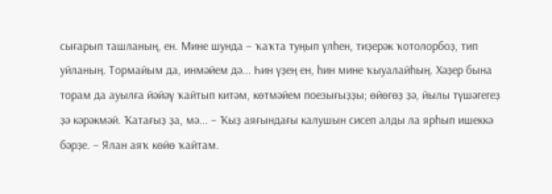сығарып ташланың, ен. Мине шунда – ҡаҡта туңып үлһен, тиҙерәк ҡотолорбоҙ, тип уйланың. Тормайым да, инмәйем дә... Һин үҙең ен, һин мине ҡыуалайһың. Хәҙер бына торам да ауылға йәйәү ҡайтып китәм, көтмәйем поезығыҙҙы; өйөгөҙ ҙә, йылы түшәгегеҙ ҙә кәрәкмәй. Ҡатағыҙ ҙа, мә... – Ҡыҙ аяғындағы калушын сисеп алды ла ярһып ишеккә бәрҙе. – Ялан аяҡ көйө ҡайтам.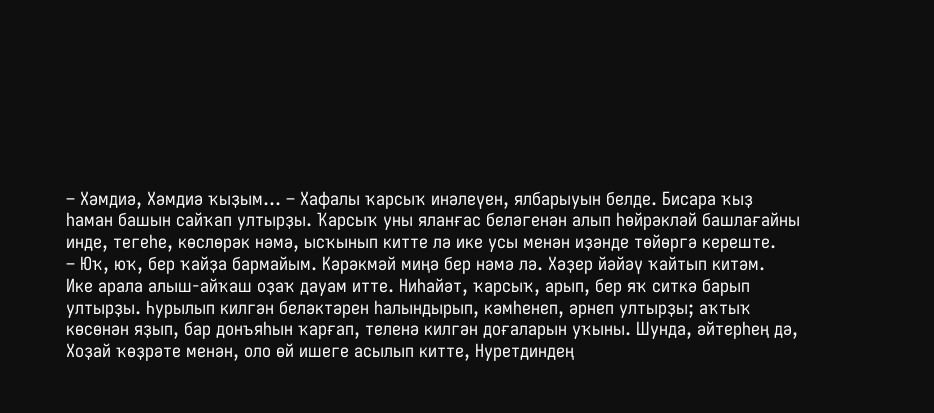– Хәмдиә, Хәмдиә ҡыҙым... – Хафалы ҡарсыҡ инәлеүен, ялбарыуын белде. Бисара ҡыҙ һаман башын сайҡап ултырҙы. Ҡарсыҡ уны яланғас беләгенән алып һөйрәкләй башлағайны инде, тегеһе, көслөрәк нәмә, ысҡынып китте лә ике усы менән иҙәнде төйөргә кереште.
– Юҡ, юҡ, бер ҡайҙа бармайым. Кәрәкмәй миңә бер нәмә лә. Хәҙер йәйәү ҡайтып китәм.
Ике арала алыш-айҡаш оҙаҡ дауам итте. Ниһайәт, ҡарсыҡ, арып, бер яҡ ситкә барып ултырҙы. Һурылып килгән беләктәрен һалындырып, кәмһенеп, әрнеп ултырҙы; аҡтыҡ көсөнән яҙып, бар донъяһын ҡарғап, теленә килгән доғаларын уҡыны. Шунда, әйтерһең дә, Хоҙай ҡөҙрәте менән, оло өй ишеге асылып китте, Нуретдиндең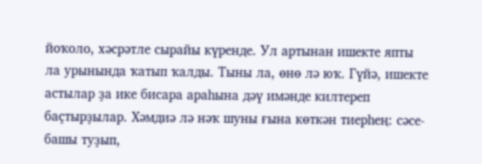йоҡоло, хәсрәтле сырайы күренде. Ул артынан ишекте япты ла урынында ҡатып ҡалды. Тыны ла, өнө лә юҡ. Гүйә, ишекте астылар ҙа ике бисара араһына дәү имәнде килтереп баҫтырҙылар. Хәмдиә лә нәҡ шуны ғына көткән тиерһең: сәсе-башы туҙып,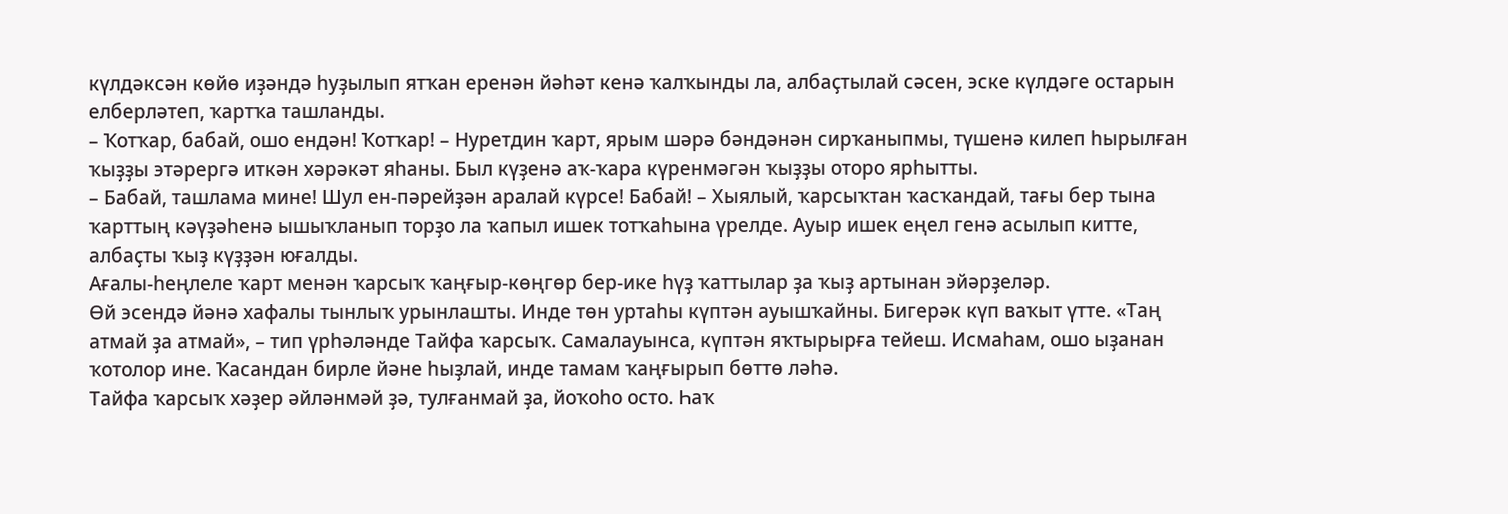күлдәксән көйө иҙәндә һуҙылып ятҡан еренән йәһәт кенә ҡалҡынды ла, албаҫтылай сәсен, эске күлдәге остарын елберләтеп, ҡартҡа ташланды.
– Ҡотҡар, бабай, ошо ендән! Ҡотҡар! – Нуретдин ҡарт, ярым шәрә бәндәнән сирҡаныпмы, түшенә килеп һырылған ҡыҙҙы этәрергә иткән хәрәкәт яһаны. Был күҙенә аҡ-ҡара күренмәгән ҡыҙҙы оторо ярһытты.
– Бабай, ташлама мине! Шул ен-пәрейҙән аралай күрсе! Бабай! – Хыялый, ҡарсыҡтан ҡасҡандай, тағы бер тына ҡарттың кәүҙәһенә ышыҡланып торҙо ла ҡапыл ишек тотҡаһына үрелде. Ауыр ишек еңел генә асылып китте, албаҫты ҡыҙ күҙҙән юғалды.
Ағалы-һеңлеле ҡарт менән ҡарсыҡ ҡаңғыр-көңгөр бер-ике һүҙ ҡаттылар ҙа ҡыҙ артынан эйәрҙеләр.
Өй эсендә йәнә хафалы тынлыҡ урынлашты. Инде төн уртаһы күптән ауышҡайны. Бигерәк күп ваҡыт үтте. «Таң атмай ҙа атмай», – тип үрһәләнде Тайфа ҡарсыҡ. Самалауынса, күптән яҡтырырға тейеш. Исмаһам, ошо ыҙанан ҡотолор ине. Ҡасандан бирле йәне һыҙлай, инде тамам ҡаңғырып бөттө ләһә.
Тайфа ҡарсыҡ хәҙер әйләнмәй ҙә, тулғанмай ҙа, йоҡоһо осто. Һаҡ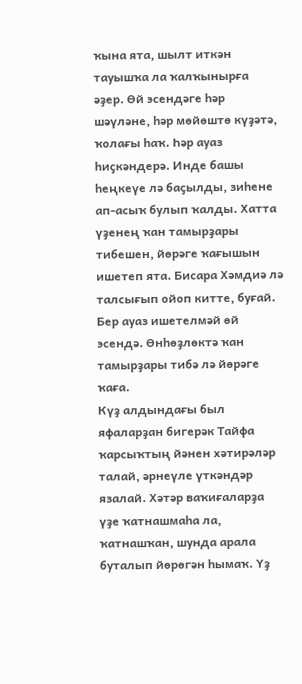ҡына ята, шылт иткән тауышҡа ла ҡалҡынырға әҙер. Өй эсендәге һәр шәүләне, һәр мөйөштө күҙәтә, ҡолағы һаҡ. Һәр ауаз һиҫкәндерә. Инде башы һеңкеүе лә баҫылды, зиһене ап-асыҡ булып ҡалды. Хатта үҙенең ҡан тамырҙары тибешен, йөрәге ҡағышын ишетеп ята. Бисара Хәмдиә лә талсығып ойоп китте, буғай. Бер ауаз ишетелмәй өй эсендә. Өнһөҙлөктә ҡан тамырҙары тибә лә йөрәге ҡаға.
Күҙ алдындағы был яфаларҙан бигерәк Тайфа ҡарсыҡтың йәнен хәтирәләр талай, әрнеүле үткәндәр язалай. Хәтәр ваҡиғаларҙа үҙе ҡатнашмаһа ла, ҡатнашҡан, шунда арала буталып йөрөгән һымаҡ. Үҙ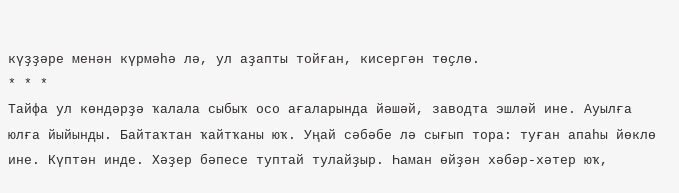күҙҙәре менән күрмәһә лә, ул аҙапты тойған, кисергән төҫлө.
* * *
Тайфа ул көндәрҙә ҡалала сыбыҡ осо ағаларында йәшәй, заводта эшләй ине. Ауылға юлға йыйынды. Байтаҡтан ҡайтҡаны юҡ. Уңай сәбәбе лә сығып тора: туған апаһы йөклө ине. Күптән инде. Хәҙер бәпесе туптай тулайҙыр. Һаман өйҙән хәбәр-хәтер юҡ,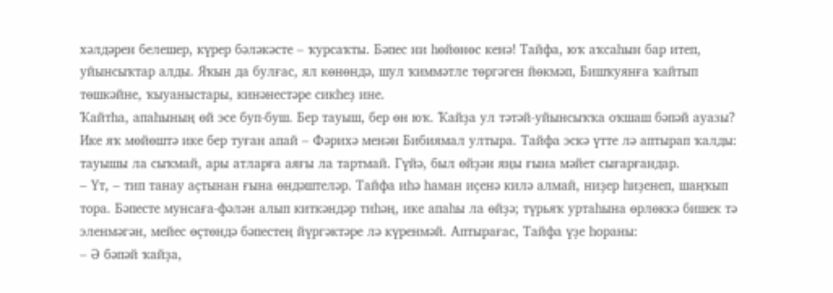хәлдәрен белешер, күрер бәләкәсте – ҡурсаҡты. Бәпес ни һөйөнөс кенә! Тайфа, юҡ аҡсаһын бар итеп, уйынсыҡтар алды. Яҡын да булғас, ял көнөндә, шул ҡиммәтле төргәген йөкмәп, Бишҡуянға ҡайтып төшкәйне, ҡыуаныстары, кинәнестәре сикһеҙ ине.
Ҡайтһа, апаһының өй эсе буп-буш. Бер тауыш, бер өн юҡ. Ҡайҙа ул тәтәй-уйынсыҡҡа оҡшаш бәпәй ауазы? Ике яҡ мөйөштә ике бер туған апай – Фәрихә менән Бибиямал ултыра. Тайфа эскә үтте лә аптырап ҡалды: тауышы ла сыҡмай, ары атларға аяғы ла тартмай. Гүйә, был өйҙән яңы ғына мәйет сығарғандар.
– Үт, – тип танау аҫтынан ғына өндәштеләр. Тайфа иһә һаман иҫенә килә алмай, ниҙер һиҙенеп, шаңҡып тора. Бәпесте мунсаға-фәлән алып киткәндәр тиһәң, ике апаһы ла өйҙә; түрьяҡ уртаһына өрлөккә бишек тә эленмәгән, мейес өҫтөндә бәпестең йүргәктәре лә күренмәй. Аптырағас, Тайфа үҙе һораны:
– Ә бәпәй ҡайҙа,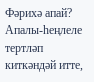Фәрихә апай?
Апалы-һеңлеле тертләп киткәндәй итте,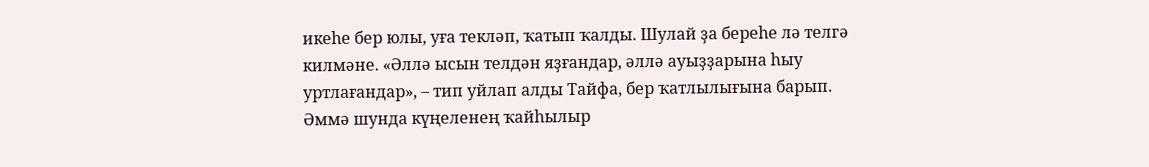икеһе бер юлы, уға текләп, ҡатып ҡалды. Шулай ҙа береһе лә телгә килмәне. «Әллә ысын телдән яҙғандар, әллә ауыҙҙарына һыу уртлағандар», – тип уйлап алды Тайфа, бер ҡатлылығына барып. Әммә шунда күңеленең ҡайһылыр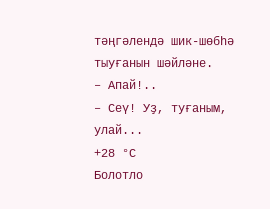тәңгәлендә шик-шөбһә тыуғанын шәйләне.
– Апай!..
– Сеү! Уҙ, туғаным, улай...
+28 °С
Болотло